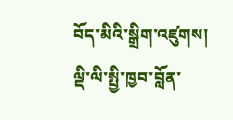བོད་མིའི་སྒྲིག་འཛུགས།
ལྡི་ལི་སྤྱི་ཁྱབ་བློན་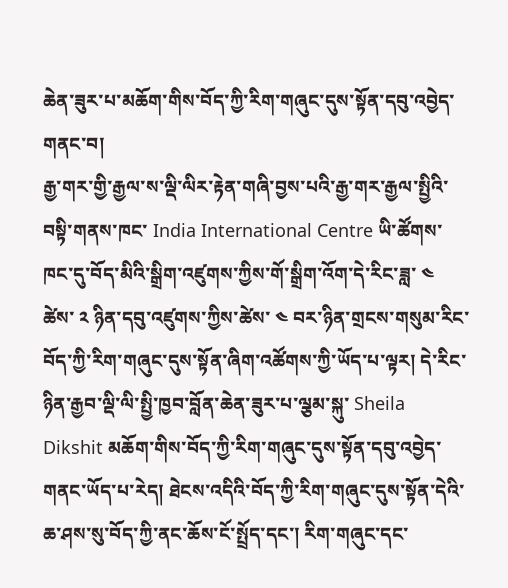ཆེན་ཟུར་པ་མཆོག་གིས་བོད་ཀྱི་རིག་གཞུང་དུས་སྟོན་དབུ་འབྱེད་གནང་བ།
རྒྱ་གར་གྱི་རྒྱལ་ས་ལྡི་ལིར་རྟེན་གཞི་བྱས་པའི་རྒྱ་གར་རྒྱལ་སྤྱིའི་བསྟི་གནས་ཁང་ India International Centre ཡི་ཚོགས་ཁང་དུ་བོད་མིའི་སྒྲིག་འཛུགས་ཀྱིས་གོ་སྒྲིག་འོག་དེ་རིང་ཟླ་ ༤ ཚེས་ ༢ ཉིན་དབུ་འཛུགས་ཀྱིས་ཚེས་ ༤ བར་ཉིན་གྲངས་གསུམ་རིང་བོད་ཀྱི་རིག་གཞུང་དུས་སྟོན་ཞིག་འཚོགས་ཀྱི་ཡོད་པ་ལྟར། དེ་རིང་ཉིན་རྒྱབ་ལྡི་ལི་སྤྱི་ཁྱབ་བློན་ཆེན་ཟུར་པ་ལྕམ་སྐུ་ Sheila Dikshit མཆོག་གིས་བོད་ཀྱི་རིག་གཞུང་དུས་སྟོན་དབུ་འབྱེད་གནང་ཡོད་པ་རེད། ཐེངས་འདིའི་བོད་ཀྱི་རིག་གཞུང་དུས་སྟོན་དེའི་ཆ་ཤས་སུ་བོད་ཀྱི་ནང་ཆོས་ངོ་སྤྲོད་དང་། རིག་གཞུང་དང་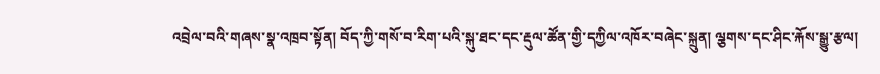འབྲེལ་བའི་གཞས་སྣ་འཁྲབ་སྟོན། བོད་ཀྱི་གསོ་བ་རིག་པའི་སྐུ་ཐང་དང་རྡུལ་ཚོན་གྱི་དཀྱིལ་འཁོར་བཞེང་སྐྲུན། ལྕགས་དང་ཤིང་རྐོས་སྒྱུ་རྩལ།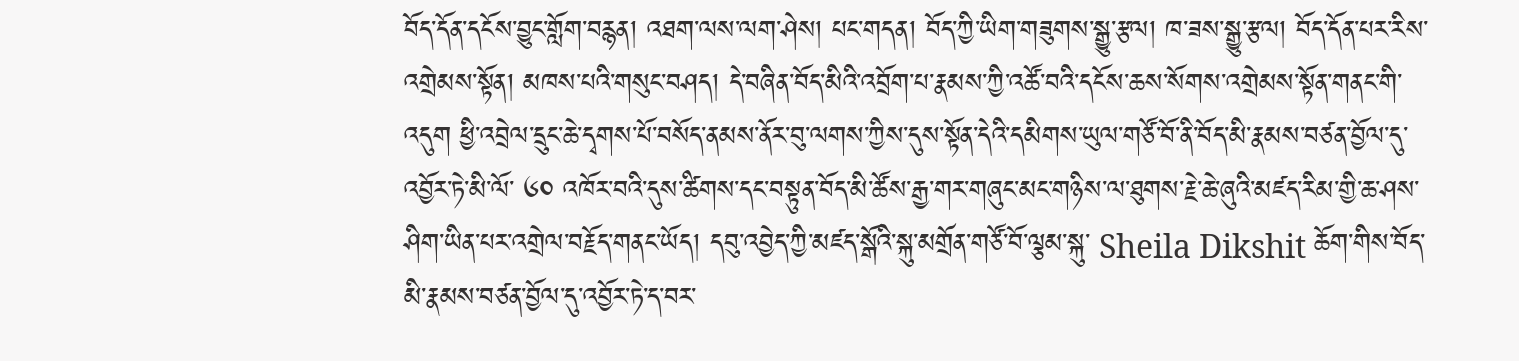བོད་དོན་དངོས་བྱུང་གློག་བརྙན། འཐག་ལས་ལག་ཤེས། པང་གདན། བོད་ཀྱི་ཡིག་གཟུགས་སྒྱུ་རྩལ། ཁ་ཟས་སྒྱུ་རྩལ། བོད་དོན་པར་རིས་འགྲེམས་སྟོན། མཁས་པའི་གསུང་བཤད། དེ་བཞིན་བོད་མིའི་འབྲོག་པ་རྣམས་ཀྱི་འཚོ་བའི་དངོས་ཆས་སོགས་འགྲེམས་སྟོན་གནང་གི་འདུག ཕྱི་འབྲེལ་དྲུང་ཆེ་དྭགས་པོ་བསོད་ནམས་ནོར་བུ་ལགས་ཀྱིས་དུས་སྟོན་དེའི་དམིགས་ཡུལ་གཙོ་བོ་ནི་བོད་མི་རྣམས་བཙན་བྱོལ་དུ་འབྱོར་ཏེ་མི་ལོ་ ༦༠ འཁོར་བའི་དུས་ཚིགས་དང་བསྟུན་བོད་མི་ཚོས་རྒྱ་གར་གཞུང་མང་གཉིས་ལ་ཐུགས་རྗེ་ཆེ་ཞུའི་མཛད་རིམ་གྱི་ཆ་ཤས་ཤིག་ཡིན་པར་འགྲེལ་བརྗོད་གནང་ཡོད། དབུ་འབྱེད་ཀྱི་མཛད་སྒོའི་སྐུ་མགྲོན་གཙོ་བོ་ལྕམ་སྐུ་ Sheila Dikshit ཆོག་གིས་བོད་མི་རྣམས་བཙན་བྱོལ་དུ་འབྱོར་ཏེ་ད་བར་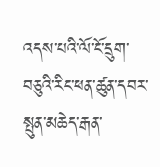འདས་པའི་ལོ་ངོ་དྲུག་བཅུའི་རིང་ཕན་ཚུན་དབར་སྤུན་མཆེད་རྒན་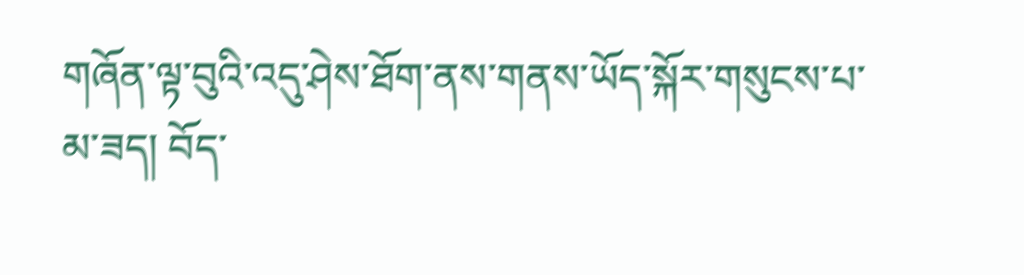གཞོན་ལྟ་བུའི་འདུ་ཤེས་ཐོག་ནས་གནས་ཡོད་སྐོར་གསུངས་པ་མ་ཟད། བོད་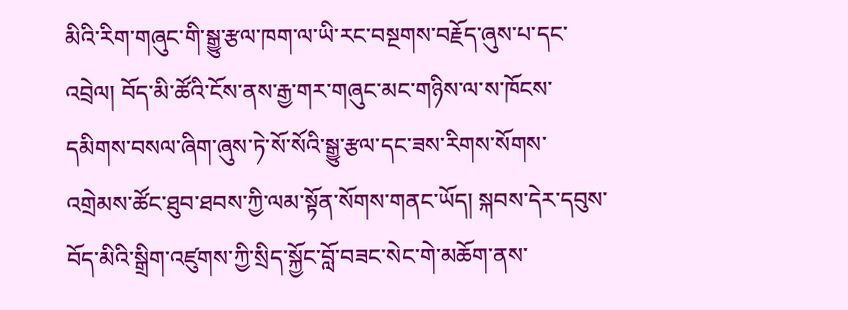མིའི་རིག་གཞུང་གི་སྒྱུ་རྩལ་ཁག་ལ་ཡི་རང་བསྔགས་བརྗོད་ཞུས་པ་དང་འབྲེལ། བོད་མི་ཚོའི་ངོས་ནས་རྒྱ་གར་གཞུང་མང་གཉིས་ལ་ས་ཁོངས་དམིགས་བསལ་ཞིག་ཞུས་ཏེ་སོ་སོའི་སྒྱུ་རྩལ་དང་ཟས་རིགས་སོགས་འགྲེམས་ཚོང་ཐུབ་ཐབས་ཀྱི་ལམ་སྟོན་སོགས་གནང་ཡོད། སྐབས་དེར་དབུས་བོད་མིའི་སྒྲིག་འཛུགས་ཀྱི་སྲིད་སྐྱོང་བློ་བཟང་སེང་གེ་མཆོག་ནས་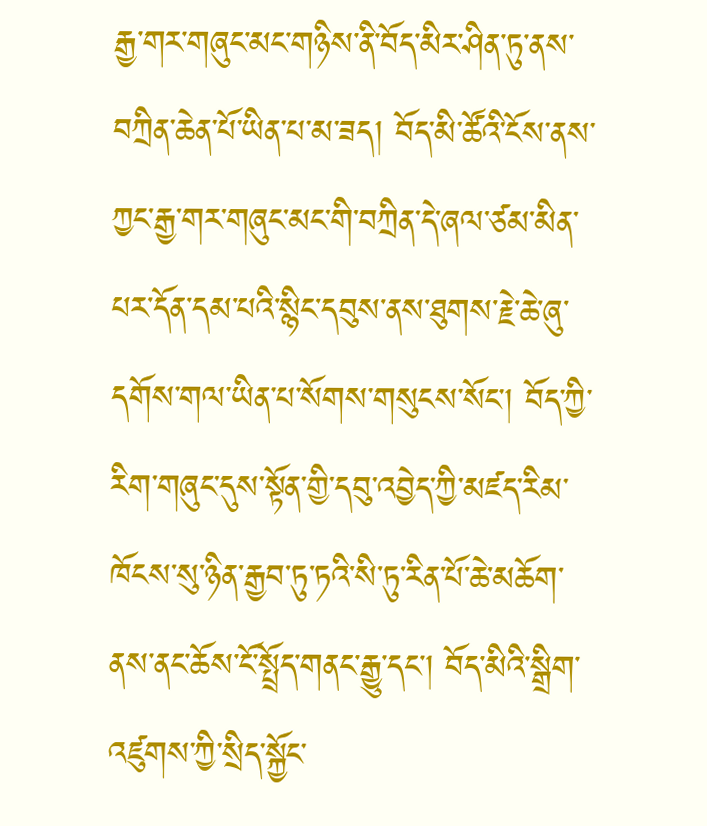རྒྱ་གར་གཞུང་མང་གཉིས་ནི་བོད་མིར་ཤིན་ཏུ་ནས་བཀྲིན་ཆེན་པོ་ཡིན་པ་མ་ཟད། བོད་མི་ཚོའི་ངོས་ནས་ཀྱང་རྒྱ་གར་གཞུང་མང་གི་བཀྲིན་དེ་ཞལ་ཙམ་མིན་པར་དོན་དམ་པའི་སྙིང་དབུས་ནས་ཐུགས་རྗེ་ཆེ་ཞུ་དགོས་གལ་ཡིན་པ་སོགས་གསུངས་སོང་། བོད་ཀྱི་རིག་གཞུང་དུས་སྟོན་གྱི་དབུ་འབྱེད་ཀྱི་མཛད་རིམ་ཁོངས་སུ་ཉིན་རྒྱབ་ཏུ་ཏའི་སི་ཏུ་རིན་པོ་ཆེ་མཆོག་ནས་ནང་ཆོས་ངོ་སྤྲོད་གནང་རྒྱུ་དང་། བོད་མིའི་སྒྲིག་འཛུགས་ཀྱི་སྲིད་སྐྱོང་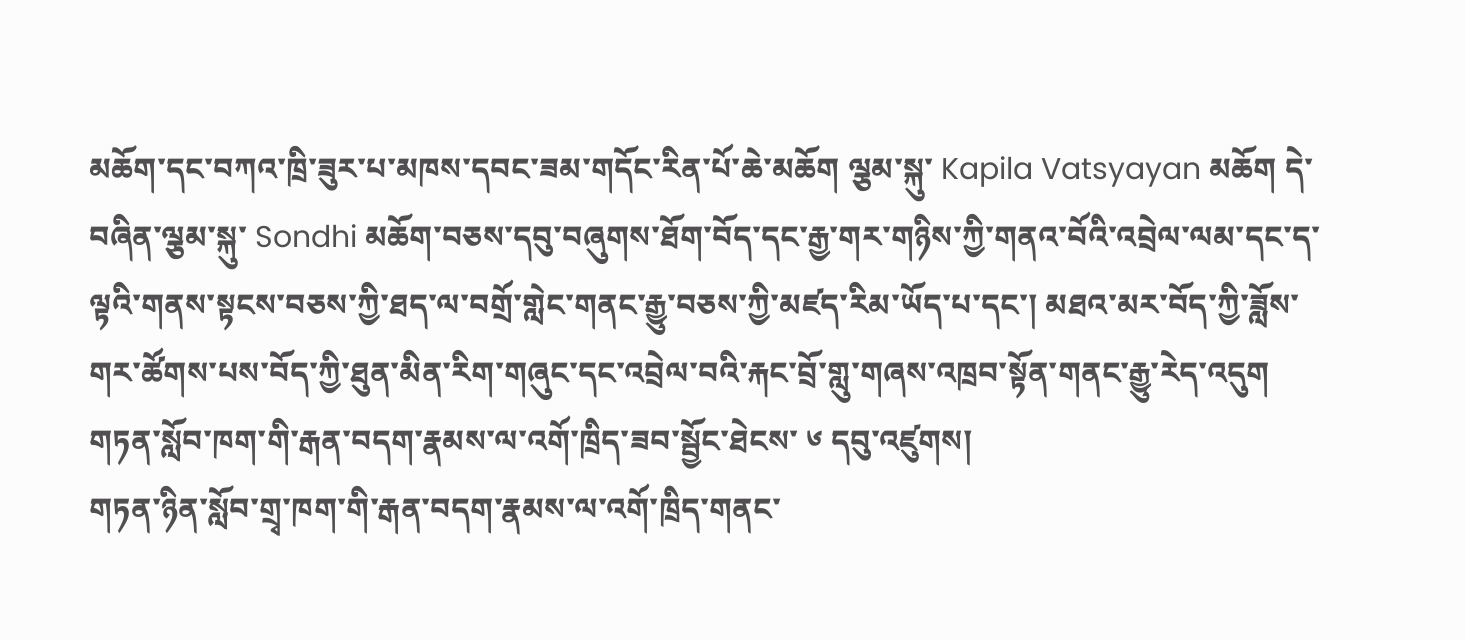མཆོག་དང་བཀའ་ཁྲི་ཟུར་པ་མཁས་དབང་ཟམ་གདོང་རིན་པོ་ཆེ་མཆོག ལྕམ་སྐུ་ Kapila Vatsyayan མཆོག དེ་བཞིན་ལྕམ་སྐུ་ Sondhi མཆོག་བཅས་དབུ་བཞུགས་ཐོག་བོད་དང་རྒྱ་གར་གཉིས་ཀྱི་གནའ་བོའི་འབྲེལ་ལམ་དང་ད་ལྟའི་གནས་སྟངས་བཅས་ཀྱི་ཐད་ལ་བགྲོ་གླེང་གནང་རྒྱུ་བཅས་ཀྱི་མཛད་རིམ་ཡོད་པ་དང་། མཐའ་མར་བོད་ཀྱི་ཟློས་གར་ཚོགས་པས་བོད་ཀྱི་ཐུན་མིན་རིག་གཞུང་དང་འབྲེལ་བའི་རྐང་བྲོ་གླུ་གཞས་འཁྲབ་སྟོན་གནང་རྒྱུ་རེད་འདུག
གཏན་སློབ་ཁག་གི་རྒན་བདག་རྣམས་ལ་འགོ་ཁྲིད་ཟབ་སྦྱོང་ཐེངས་ ༦ དབུ་འཛུགས།
གཏན་ཉིན་སློབ་གྲྭ་ཁག་གི་རྒན་བདག་རྣམས་ལ་འགོ་ཁྲིད་གནང་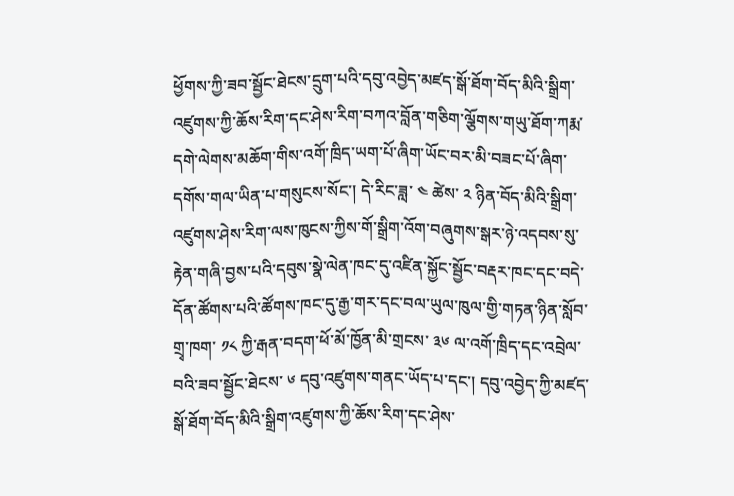ཕྱོགས་ཀྱི་ཟབ་སྦྱོང་ཐེངས་དྲུག་པའི་དབུ་འབྱེད་མཛད་སྒོ་ཐོག་བོད་མིའི་སྒྲིག་འཛུགས་ཀྱི་ཆོས་རིག་དང་ཤེས་རིག་བཀའ་བློན་གཅིག་ལྕོགས་གཡུ་ཐོག་ཀརྨ་དགེ་ལེགས་མཆོག་གིས་འགོ་ཁྲིད་ཡག་པོ་ཞིག་ཡོང་བར་མི་བཟང་པོ་ཞིག་དགོས་གལ་ཡིན་པ་གསུངས་སོང་། དེ་རིང་ཟླ་ ༤ ཚེས་ ༢ ཉིན་བོད་མིའི་སྒྲིག་འཛུགས་ཤེས་རིག་ལས་ཁུངས་ཀྱིས་གོ་སྒྲིག་འོག་བཞུགས་སྒར་ཉེ་འདབས་སུ་རྟེན་གཞི་བྱས་པའི་དབུས་སྣེ་ལེན་ཁང་དུ་འཛིན་སྐྱོང་སྦྱོང་བརྡར་ཁང་དང་བདེ་དོན་ཚོགས་པའི་ཚོགས་ཁང་དུ་རྒྱ་གར་དང་བལ་ཡུལ་ཁུལ་གྱི་གཏན་ཉིན་སློབ་གྲྭ་ཁག་ ༡༨ ཀྱི་རྒན་བདག་ཕོ་མོ་ཁྱོན་མི་གྲངས་ ༣༦ ལ་འགོ་ཁྲིད་དང་འབྲེལ་བའི་ཟབ་སྦྱོང་ཐེངས་ ༦ དབུ་འཛུགས་གནང་ཡོད་པ་དང་། དབུ་འབྱེད་ཀྱི་མཛད་སྒོ་ཐོག་བོད་མིའི་སྒྲིག་འཛུགས་ཀྱི་ཆོས་རིག་དང་ཤེས་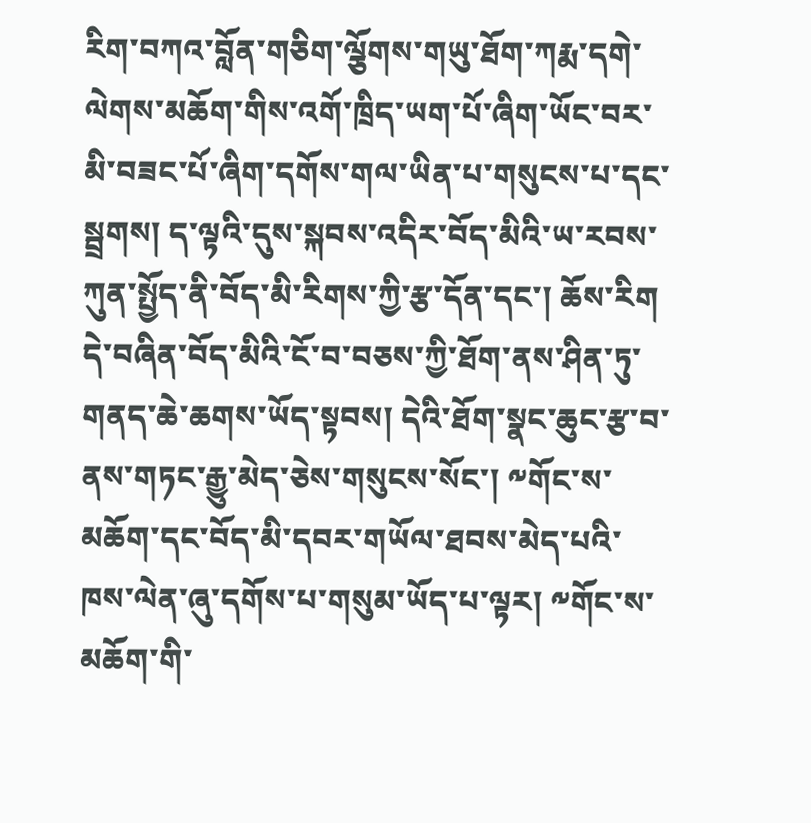རིག་བཀའ་བློན་གཅིག་ལྕོགས་གཡུ་ཐོག་ཀརྨ་དགེ་ལེགས་མཆོག་གིས་འགོ་ཁྲིད་ཡག་པོ་ཞིག་ཡོང་བར་མི་བཟང་པོ་ཞིག་དགོས་གལ་ཡིན་པ་གསུངས་པ་དང་སྦྲགས། ད་ལྟའི་དུས་སྐབས་འདིར་བོད་མིའི་ཡ་རབས་ཀུན་སྤྱོད་ནི་བོད་མི་རིགས་ཀྱི་རྩ་དོན་དང་། ཆོས་རིག དེ་བཞིན་བོད་མིའི་ངོ་བ་བཅས་ཀྱི་ཐོག་ནས་ཤིན་ཏུ་གནད་ཆེ་ཆགས་ཡོད་སྟབས། དེའི་ཐོག་སྣང་ཆུང་རྩ་བ་ནས་གཏང་རྒྱུ་མེད་ཅེས་གསུངས་སོང་། ༸གོང་ས་མཆོག་དང་བོད་མི་དབར་གཡོལ་ཐབས་མེད་པའི་ཁས་ལེན་ཞུ་དགོས་པ་གསུམ་ཡོད་པ་ལྟར། ༸གོང་ས་མཆོག་གི་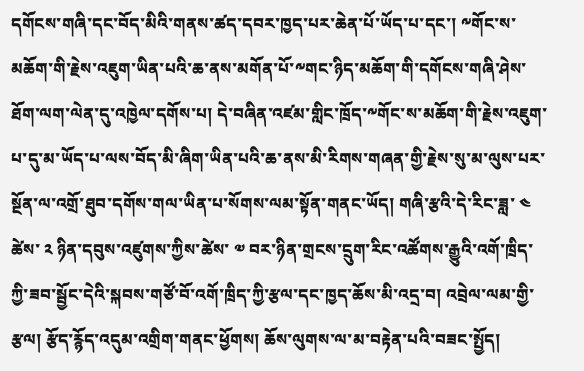དགོངས་གཞི་དང་བོད་མིའི་གནས་ཚད་དབར་ཁྱད་པར་ཆེན་པོ་ཡོད་པ་དང་། ༸གོང་ས་མཆོག་གི་རྗེས་འཇུག་ཡིན་པའི་ཆ་ནས་མགོན་པོ་༸གང་ཉིད་མཆོག་གི་དགོངས་གཞི་ཤེས་ཐོག་ལག་ལེན་དུ་འཁྱེལ་དགོས་པ། དེ་བཞིན་འཛམ་གླིང་ཁྲོད་༸གོང་ས་མཆོག་གི་རྗེས་འཇུག་པ་དུ་མ་ཡོད་པ་ལས་བོད་མི་ཞིག་ཡིན་པའི་ཆ་ནས་མི་རིགས་གཞན་གྱི་རྗེས་སུ་མ་ལུས་པར་སྔོན་ལ་འགྲོ་ཐུབ་དགོས་གལ་ཡིན་པ་སོགས་ལམ་སྟོན་གནང་ཡོད། གཞི་རྩའི་དེ་རིང་ཟླ་ ༤ ཚེས་ ༢ ཉིན་དབུས་འཛུགས་ཀྱིས་ཚེས་ ༧ བར་ཉིན་གྲངས་དྲུག་རིང་འཚོགས་རྒྱུའི་འགོ་ཁྲིད་ཀྱི་ཟབ་སྦྱོང་དེའི་སྐབས་གཙོ་བོ་འགོ་ཁྲིད་ཀྱི་རྩལ་དང་ཁྱད་ཆོས་མི་འདྲ་བ། འབྲེལ་ལམ་གྱི་རྩལ། རྩོད་རྙོད་འདུམ་འགྲིག་གནང་ཕྱོགས། ཆོས་ལུགས་ལ་མ་བརྟེན་པའི་བཟང་སྤྱོད།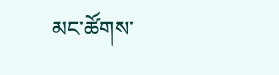མང་ཚོགས་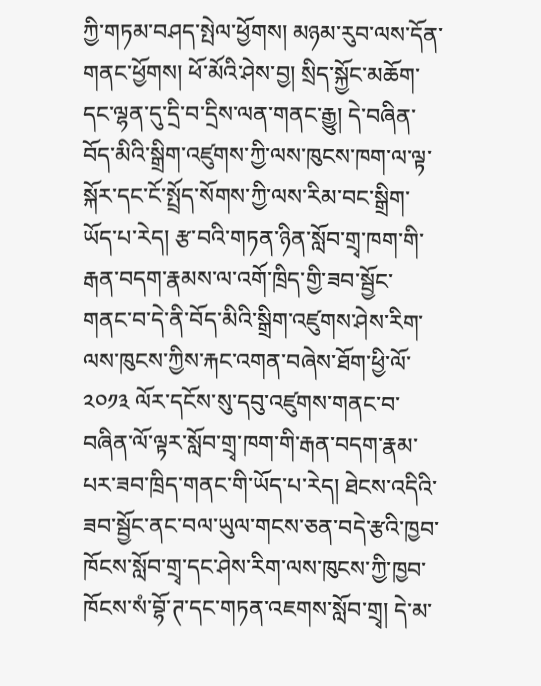ཀྱི་གཏམ་བཤད་སྤེལ་ཕྱོགས། མཉམ་རུབ་ལས་དོན་གནང་ཕྱོགས། ཕོ་མོའི་ཤེས་བྱ། སྲིད་སྐྱོང་མཆོག་དང་ལྷན་དུ་དྲི་བ་དྲིས་ལན་གནང་རྒྱུ། དེ་བཞིན་བོད་མིའི་སྒྲིག་འཛུགས་ཀྱི་ལས་ཁུངས་ཁག་ལ་ལྟ་སྐོར་དང་ངོ་སྤྲོད་སོགས་ཀྱི་ལས་རིམ་བང་སྒྲིག་ཡོད་པ་རེད། རྩ་བའི་གཏན་ཉིན་སློབ་གྲྭ་ཁག་གི་རྒན་བདག་རྣམས་ལ་འགོ་ཁྲིད་གྱི་ཟབ་སྦྱོང་གནང་བ་དེ་ནི་བོད་མིའི་སྒྲིག་འཛུགས་ཤེས་རིག་ལས་ཁུངས་ཀྱིས་རྐང་འགན་བཞེས་ཐོག་ཕྱི་ལོ་ ༢༠༡༣ ལོར་དངོས་སུ་དབུ་འཛུགས་གནང་བ་བཞིན་ལོ་ལྟར་སློབ་གྲྭ་ཁག་གི་རྒན་བདག་རྣམ་པར་ཟབ་ཁྲིད་གནང་གི་ཡོད་པ་རེད། ཐེངས་འདིའི་ཟབ་སྦྱོང་ནང་བལ་ཡུལ་གངས་ཅན་བདེ་རྩའི་ཁྱབ་ཁོངས་སློབ་གྲྭ་དང་ཤེས་རིག་ལས་ཁུངས་ཀྱི་ཁྱབ་ཁོངས་སཾ་བྷོ་ཊ་དང་གཏན་འཇགས་སློབ་གྲྭ། དེ་མ་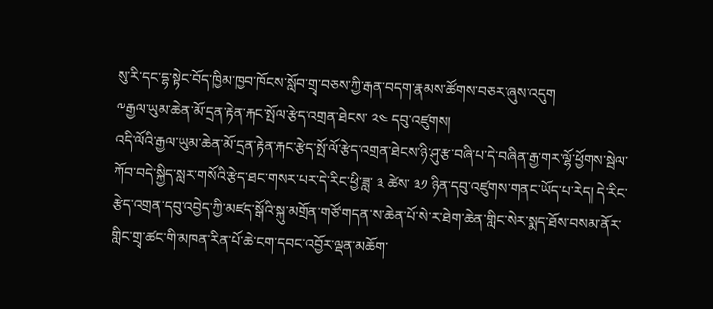སུ་རི་དང་དྷ་སྟེང་བོད་ཁྱིམ་ཁྱབ་ཁོངས་སློབ་གྲྭ་བཅས་ཀྱི་རྒན་བདག་རྣམས་ཚོགས་བཅར་ཞུས་འདུག
༸རྒྱལ་ཡུམ་ཆེན་མོ་དྲན་རྟེན་རྐང་སྤོལ་རྩེད་འགྲན་ཐེངས་ ༢༤ དབུ་འཛུགས།
འདི་ལོའི་རྒྱལ་ཡུམ་ཆེན་མོ་དྲན་རྟེན་རྐང་རྩེད་སྤོ་ལོ་རྩེད་འགྲན་ཐེངས་ཉི་ཤུ་རྩ་བཞི་པ་དེ་བཞིན་རྒྱ་གར་ལྷོ་ཕྱོགས་སྦེལ་ཀོབ་བདེ་སྐྱིད་སླར་གསོའི་རྩེད་ཐང་གསར་པར་དེ་རིང་ཕྱི་ཟླ་ ༣ ཚེས་ ༣༡ ཉིན་དབུ་འཛུགས་གནང་ཡོད་པ་རེད། དེ་རིང་རྩེད་འགྲན་དབུ་འབྱེད་ཀྱི་མཛད་སྒོའི་སྐུ་མགྲོན་གཙོ་གདན་ས་ཆེན་པོ་སེ་ར་ཐེག་ཆེན་གླིང་སེར་སྨད་ཐོས་བསམ་ནོར་གླིང་གྲྭ་ཚང་གི་མཁན་རིན་པོ་ཆེ་ངག་དབང་འབྱོར་ལྡན་མཆོག་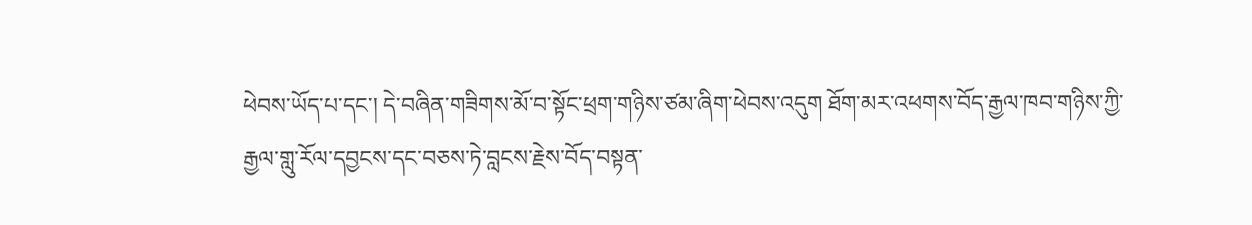ཕེབས་ཡོད་པ་དང་། དེ་བཞིན་གཟིགས་མོ་བ་སྟོང་ཕྲག་གཉིས་ཙམ་ཞིག་ཕེབས་འདུག ཐོག་མར་འཕགས་བོད་རྒྱལ་ཁབ་གཉིས་ཀྱི་རྒྱལ་གླུ་རོལ་དབྱངས་དང་བཅས་ཏེ་བླངས་རྗེས་བོད་བསྟན་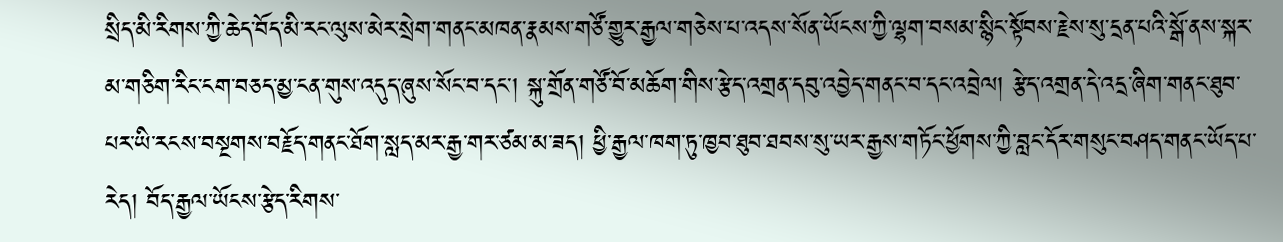སྲིད་མི་རིགས་ཀྱི་ཆེད་བོད་མི་རང་ལུས་མེར་སྲེག་གནང་མཁན་རྣམས་གཙོ་གྱུར་རྒྱལ་གཅེས་པ་འདས་སོན་ཡོངས་ཀྱི་ལྷག་བསམ་སྙིང་སྟོབས་རྗེས་སུ་དྲན་པའི་སྒོ་ནས་སྐར་མ་གཅིག་རིང་ངག་བཅད་མྱ་ངན་གུས་འདུད་ཞུས་སོང་བ་དང་། སྐུ་གྲོན་གཙོ་བོ་མཆོག་གིས་རྩེད་འགྲན་དབུ་འབྱེད་གནང་བ་དང་འབྲེལ། རྩེད་འགྲན་དེ་འདྲ་ཞིག་གནང་ཐུབ་པར་ཡི་རངས་བསྔགས་བརྗོད་གནང་ཐོག་སླད་མར་རྒྱ་གར་ཙམ་མ་ཟད། ཕྱི་རྒྱལ་ཁག་ཏུ་ཁྱབ་ཐུབ་ཐབས་སུ་ཡར་རྒྱས་གཏོང་ཕྱོགས་ཀྱི་བླང་དོར་གསུང་བཤད་གནང་ཡོད་པ་རེད། བོད་རྒྱལ་ཡོངས་རྩེད་རིགས་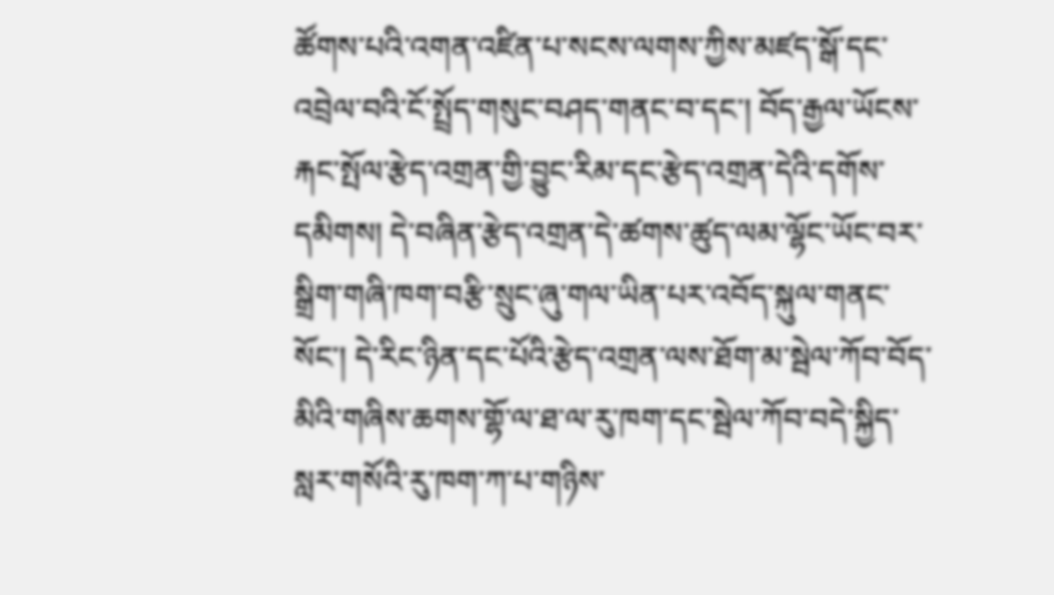ཚོགས་པའི་འགན་འཛིན་པ་སངས་ལགས་ཀྱིས་མཛད་སྒོ་དང་འབྲེལ་བའི་ངོ་སྤྲོད་གསུང་བཤད་གནང་བ་དང་། བོད་རྒྱལ་ཡོངས་རྐང་སྤོལ་རྩེད་འགྲན་གྱི་བྱུང་རིམ་དང་རྩེད་འགྲན་དེའི་དགོས་དམིགས། དེ་བཞིན་རྩེད་འགྲན་དེ་ཚགས་ཚུད་ལམ་ལྷོང་ཡོང་བར་སྒྲིག་གཞི་ཁག་བརྩི་སྲུང་ཞུ་གལ་ཡིན་པར་འབོད་སྐུལ་གནང་སོང་། དེ་རིང་ཉིན་དང་པོའི་རྩེད་འགྲན་ལས་ཐོག་མ་སྦེལ་ཀོབ་བོད་མིའི་གཞིས་ཆགས་གྷོ་ལ་ཐ་ལ་རུ་ཁག་དང་སྦེལ་ཀོབ་བདེ་སྐྱིད་སླར་གསོའི་རུ་ཁག་ཀ་པ་གཉིས་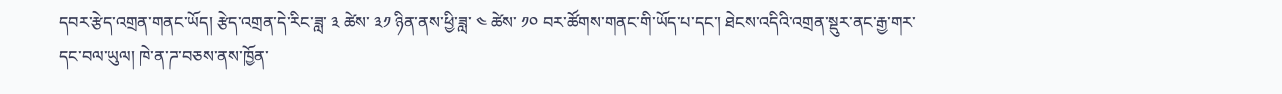དབར་རྩེད་འགྲན་གནང་ཡོད། རྩེད་འགྲན་དེ་རིང་ཟླ་ ༣ ཚེས་ ༣༡ ཉིན་ནས་ཕྱི་ཟླ་ ༤ ཚེས་ ༡༠ བར་ཚོགས་གནང་གི་ཡོད་པ་དང་། ཐེངས་འདིའི་འགྲན་སྡུར་ནང་རྒྱ་གར་དང་བལ་ཡུལ། ཁེ་ན་ཌ་བཅས་ནས་ཁྱོན་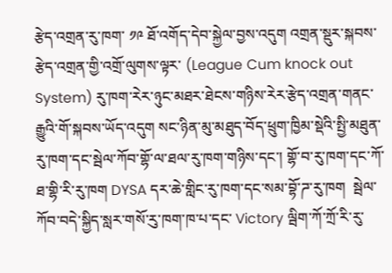རྩེད་འགྲན་རུ་ཁག་ ༡༩ ཐོ་འགོད་དེབ་སྐྱེལ་བྱས་འདུག འགྲན་སྡུར་སྐབས་རྩེད་འགྲན་གྱི་འགྲོ་ལུགས་ལྟར་ (League Cum knock out System) རུ་ཁག་རེར་ཉུང་མཐར་ཐེངས་གཉིས་རེར་རྩེད་འགྲན་གནང་རྒྱུའི་གོ་སྐབས་ཡོད་འདུག སང་ཉིན་མུ་མཐུད་བོད་ཕྲུག་ཁྱིམ་སྡེའི་སྤྱི་མཐུན་རུ་ཁག་དང་སྦེལ་ཀོབ་གྷོ་ལ་ཐལ་རུ་ཁག་གཉིས་དང་། གྷོ་བ་རུ་ཁག་དང་ཀོ་ཐ་གྷི་རི་རུ་ཁག DYSA དར་ཆེ་གླིང་རུ་ཁག་དང་སམ་བྷོ་ཌ་རུ་ཁག  སྦེལ་ཀོབ་བདེ་སྐྱིད་སླར་གསོ་ཪུ་ཁག་ཁ་པ་དང་ Victory ལྦིག་ཀོ་ཀྲོ་རི་རུ་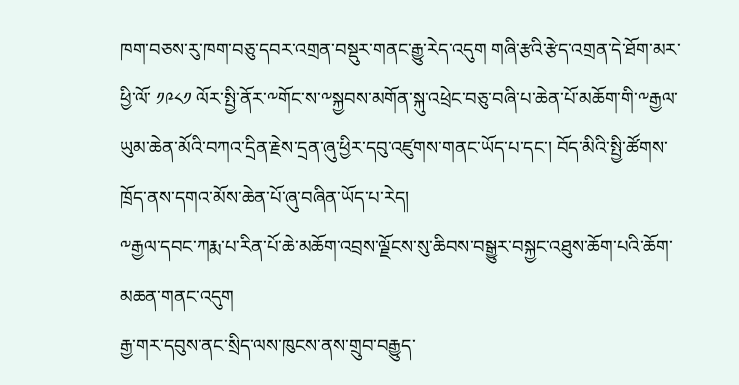ཁག་བཅས་རུ་ཁག་བཅུ་དབར་འགྲན་བསྡུར་གནང་རྒྱུ་རེད་འདུག གཞི་རྩའི་རྩེད་འགྲན་དེ་ཐོག་མར་ཕྱི་ལོ་ ༡༩༨༡ ལོར་སྤྱི་ནོར་༸གོང་ས་༸སྐྱབས་མགོན་སྐུ་འཕྲེང་བཅུ་བཞི་པ་ཆེན་པོ་མཆོག་གི་༸རྒྱལ་ཡུམ་ཆེན་མོའི་བཀའ་དྲིན་རྗེས་དྲན་ཞུ་ཕྱིར་དབུ་འཛུགས་གནང་ཡོད་པ་དང་། བོད་མིའི་སྤྱི་ཚོགས་ཁྲོད་ནས་དགའ་མོས་ཆེན་པོ་ཞུ་བཞིན་ཡོད་པ་རེད།
༸རྒྱལ་དབང་ཀརྨ་པ་རིན་པོ་ཆེ་མཆོག་འབྲས་ལྗོངས་སུ་ཆིབས་བསྒྱུར་བསྐྱང་འཐུས་ཆོག་པའི་ཆོག་མཆན་གནང་འདུག
རྒྱ་གར་དབུས་ནང་སྲིད་ལས་ཁུངས་ནས་གྲུབ་བརྒྱུད་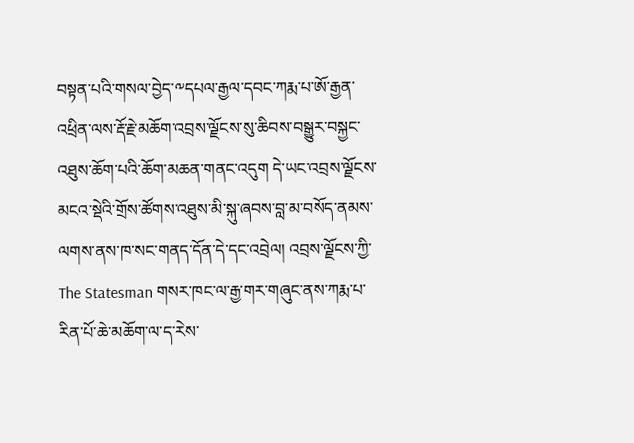བསྟན་པའི་གསལ་བྱེད་༸དཔལ་རྒྱལ་དབང་ཀརྨ་པ་ཨོ་རྒྱན་འཕྲིན་ལས་རྡོ་རྗེ་མཆོག་འབྲས་ལྗོངས་སུ་ཆིབས་བསྒྱུར་བསྐྱང་འཐུས་ཆོག་པའི་ཆོག་མཆན་གནང་འདུག དེ་ཡང་འབྲས་ལྗོངས་མངའ་སྡེའི་གྲོས་ཚོགས་འཐུས་མི་སྐུ་ཞབས་བླ་མ་བསོད་ནམས་ལགས་ནས་ཁ་སང་གནད་དོན་དེ་དང་འབྲེལ། འབྲས་ལྗོངས་ཀྱི་ The Statesman གསར་ཁང་ལ་རྒྱ་གར་གཞུང་ནས་ཀརྨ་པ་རིན་པོ་ཆེ་མཆོག་ལ་ད་རེས་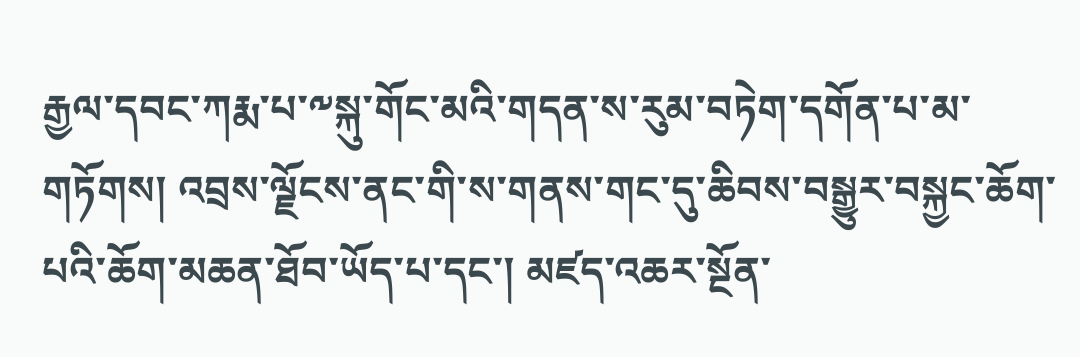རྒྱལ་དབང་ཀརྨ་པ་༸སྐུ་གོང་མའི་གདན་ས་རུམ་བཏེག་དགོན་པ་མ་གཏོགས། འབྲས་ལྗོངས་ནང་གི་ས་གནས་གང་དུ་ཆིབས་བསྒྱུར་བསྐྱང་ཆོག་པའི་ཆོག་མཆན་ཐོབ་ཡོད་པ་དང་། མཛད་འཆར་སྔོན་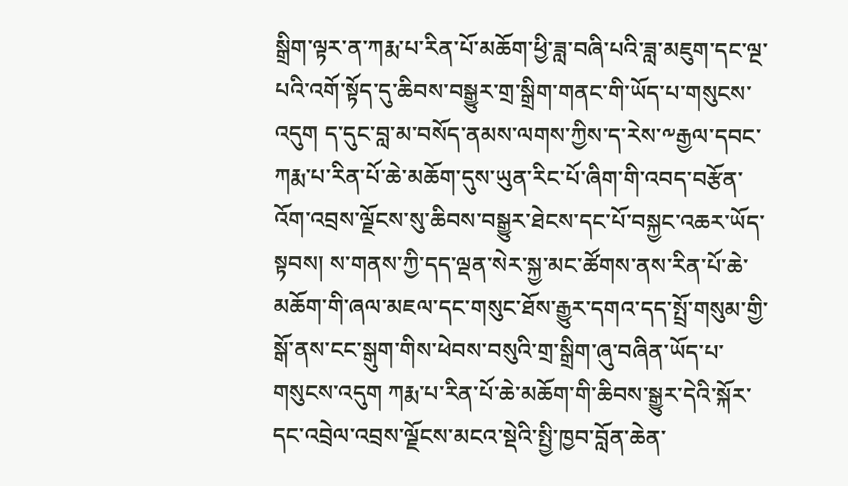སྒྲིག་ལྟར་ན་ཀརྨ་པ་རིན་པོ་མཆོག་ཕྱི་ཟླ་བཞི་པའི་ཟླ་མཇུག་དང་ལྔ་པའི་འགོ་སྟོད་དུ་ཆིབས་བསྒྱུར་གྲ་སྒྲིག་གནང་གི་ཡོད་པ་གསུངས་འདུག ད་དུང་བླ་མ་བསོད་ནམས་ལགས་ཀྱིས་ད་རེས་༸རྒྱལ་དབང་ཀརྨ་པ་རིན་པོ་ཆེ་མཆོག་དུས་ཡུན་རིང་པོ་ཞིག་གི་འབད་བརྩོན་འོག་འབྲས་ལྗོངས་སུ་ཆིབས་བསྒྱུར་ཐེངས་དང་པོ་བསྐྱང་འཆར་ཡོད་སྟབས། ས་གནས་ཀྱི་དད་ལྡན་སེར་སྐྱ་མང་ཚོགས་ནས་རིན་པོ་ཆེ་མཆོག་གི་ཞལ་མཇལ་དང་གསུང་ཐོས་རྒྱུར་དགའ་དད་སྤྲོ་གསུམ་གྱི་སྒོ་ནས་ངང་སྒུག་གིས་ཕེབས་བསུའི་གྲ་སྒྲིག་ཞུ་བཞིན་ཡོད་པ་གསུངས་འདུག ཀརྨ་པ་རིན་པོ་ཆེ་མཆོག་གི་ཆིབས་སྒྱུར་དེའི་སྐོར་དང་འབྲེལ་འབྲས་ལྗོངས་མངའ་སྡེའི་སྤྱི་ཁྱབ་བློན་ཆེན་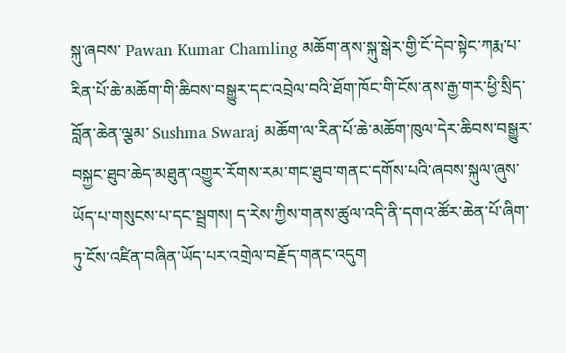སྐུ་ཞབས་ Pawan Kumar Chamling མཆོག་ནས་སྐུ་སྒེར་གྱི་ངོ་དེབ་སྟེང་ཀརྨ་པ་རིན་པོ་ཆེ་མཆོག་གི་ཆིབས་བསྒྱུར་དང་འབྲེལ་བའི་ཐོག་ཁོང་གི་ངོས་ནས་རྒྱ་གར་ཕྱི་སྲིད་བློན་ཆེན་ལྕམ་ Sushma Swaraj མཆོག་ལ་རིན་པོ་ཆེ་མཆོག་ཁུལ་དེར་ཆིབས་བསྒྱུར་བསྐྱང་ཐུབ་ཆེད་མཐུན་འགྱུར་རོགས་རམ་གང་ཐུབ་གནང་དགོས་པའི་ཞབས་སྐུལ་ཞུས་ཡོད་པ་གསུངས་པ་དང་སྦྲགས། ད་རེས་ཀྱིས་གནས་ཚུལ་འདི་ནི་དགའ་ཚོར་ཆེན་པོ་ཞིག་ཏུ་ངོས་འཛིན་བཞིན་ཡོད་པར་འགྲེལ་བརྗོད་གནང་འདུག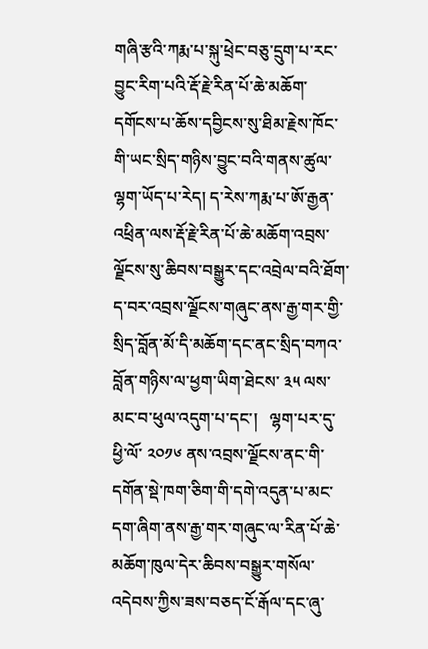གཞི་རྩའི་ཀརྨ་པ་སྐུ་ཕྲེང་བཅུ་དྲུག་པ་རང་བྱུང་རིག་པའི་རྡོ་རྗེ་རིན་པོ་ཆེ་མཆོག་དགོངས་པ་ཆོས་དབྱིངས་སུ་ཐིམ་རྗེས་ཁོང་གི་ཡང་སྲིད་གཉིས་བྱུང་བའི་གནས་ཚུལ་ལྷག་ཡོད་པ་རེད། ད་རེས་ཀརྨ་པ་ཨོ་རྒྱན་འཕྲིན་ལས་རྡོ་རྗེ་རིན་པོ་ཆེ་མཆོག་འབྲས་ལྗོངས་སུ་ཆིབས་བསྒྱུར་དང་འབྲེལ་བའི་ཐོག་ད་བར་འབྲས་ལྗོངས་གཞུང་ནས་རྒྱ་གར་གྱི་སྲིད་བློན་མོ་དི་མཆོག་དང་ནང་སྲིད་བཀའ་བློན་གཉིས་ལ་ཕྱག་ཡིག་ཐེངས་ ༣༥ ལས་མང་བ་ཕུལ་འདུག་པ་དང་།   ལྷག་པར་དུ་ཕྱི་ལོ་ ༢༠༡༦ ནས་འབྲས་ལྗོངས་ནང་གི་དགོན་སྡེ་ཁག་ཅིག་གི་དགེ་འདུན་པ་མང་དག་ཞིག་ནས་རྒྱ་གར་གཞུང་ལ་རིན་པོ་ཆེ་མཆོག་ཁུལ་དེར་ཆིབས་བསྒྱུར་གསོལ་འདེབས་ཀྱིས་ཟས་བཅད་ངོ་རྒོལ་དང་ཞུ་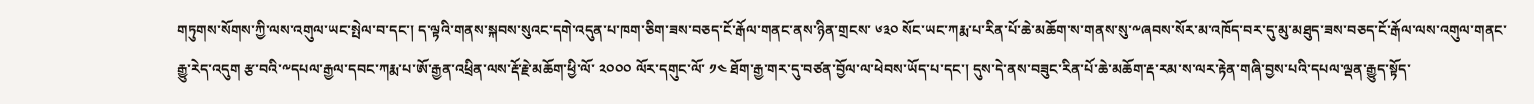གཏུགས་སོགས་ཀྱི་ལས་འགུལ་ཡང་སྤེལ་བ་དང་། ད་ལྟའི་གནས་སྐབས་སུའང་དགེ་འདུན་པ་ཁག་ཅིག་ཟས་བཅད་ངོ་རྒོལ་གནང་ནས་ཉིན་གྲངས་ ༦༣༠ སོང་ཡང་ཀརྨ་པ་རིན་པོ་ཆེ་མཆོག་ས་གནས་སུ་༸ཞབས་སོར་མ་འཁོད་བར་དུ་མུ་མཐུད་ཟས་བཅད་ངོ་རྒོལ་ལས་འགུལ་གནང་རྒྱུ་རེད་འདུག རྩ་བའི་༸དཔལ་རྒྱལ་དབང་ཀརྨ་པ་ཨོ་རྒྱན་འཕྲིན་ལས་རྡོ་རྗེ་མཆོག་ཕྱི་ལོ་ ༢༠༠༠ ལོར་དགུང་ལོ་ ༡༤ ཐོག་རྒྱ་གར་དུ་བཙན་བྱོལ་ལ་ཕེབས་ཡོད་པ་དང་། དུས་དེ་ནས་བཟུང་རིན་པོ་ཆེ་མཆོག་རྡ་རམ་ས་ལར་རྟེན་གཞི་བྱས་པའི་དཔལ་ལྡན་རྒྱུད་སྟོད་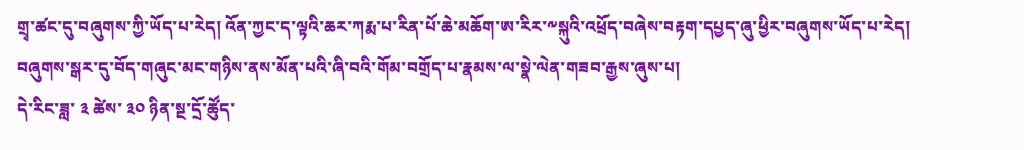གྲྭ་ཚང་དུ་བཞུགས་ཀྱི་ཡོད་པ་རེད། འོན་ཀྱང་ད་ལྟའི་ཆར་ཀརྨ་པ་རིན་པོ་ཆེ་མཆོག་ཨ་རིར་༸སྐུའི་འཕྲོད་བཞེས་བརྟག་དཔྱད་ཞུ་ཕྱིར་བཞུགས་ཡོད་པ་རེད།
བཞུགས་སྒར་དུ་བོད་གཞུང་མང་གཉིས་ནས་མོན་པའི་ཞི་བའི་གོམ་བགྲོད་པ་རྣམས་ལ་སྣེ་ལེན་གཟབ་རྒྱས་ཞུས་པ།
དེ་རིང་ཟླ་ ༣ ཚེས་ ༣༠ ཉིན་སྔ་དྲོ་ཚོུད་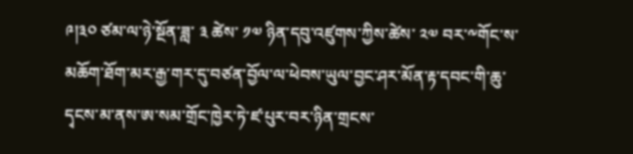༩།༣༠ ཙམ་ལ་ཉེ་སྔོན་ཟླ་ ༣ ཚེས་ ༡༧ ཉིན་དབུ་འཛུགས་ཀྱིས་ཚེས་ ༢༧ བར་༸གོང་ས་མཆོག་ཐོག་མར་རྒྱ་གར་དུ་བཙན་བྱོལ་ལ་ཕེབས་ཡུལ་བྱང་ཤར་མོན་རྟ་དབང་གི་ཆུ་དྭངས་མ་ནས་ཨ་སམ་གྲོང་ཁྱེར་ཏེ་ཛ་པུར་བར་ཉིན་གྲངས་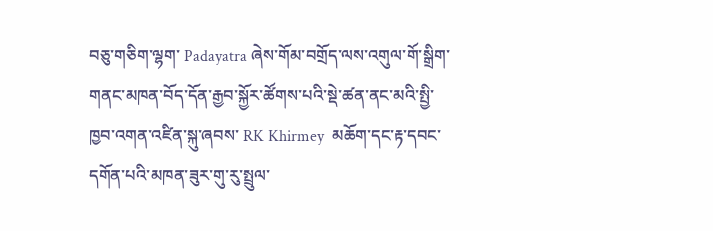བཅུ་གཅིག་ལྷག་ Padayatra ཞེས་གོམ་བགྲོད་ལས་འགུལ་གོ་སྒྲིག་གནང་མཁན་བོད་དོན་རྒྱབ་སྐྱོར་ཚོགས་པའི་སྡེ་ཚན་ནང་མའི་སྤྱི་ཁྱབ་འགན་འཛིན་སྐུ་ཞབས་ RK Khirmey  མཆོག་དང་རྟ་དབང་དགོན་པའི་མཁན་ཟུར་གུ་རུ་སྤྲུལ་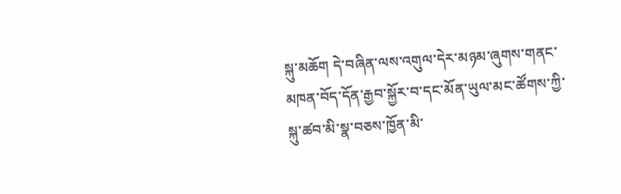སྐུ་མཆོག དེ་བཞིན་ལས་འགུལ་དེར་མཉམ་ཞུགས་གནང་མཁན་བོད་དོན་རྒྱབ་སྐྱོར་བ་དང་མོན་ཡུལ་མང་ཚོགས་ཀྱི་སྐུ་ཚབ་མི་སྣ་བཅས་ཁྱོན་མི་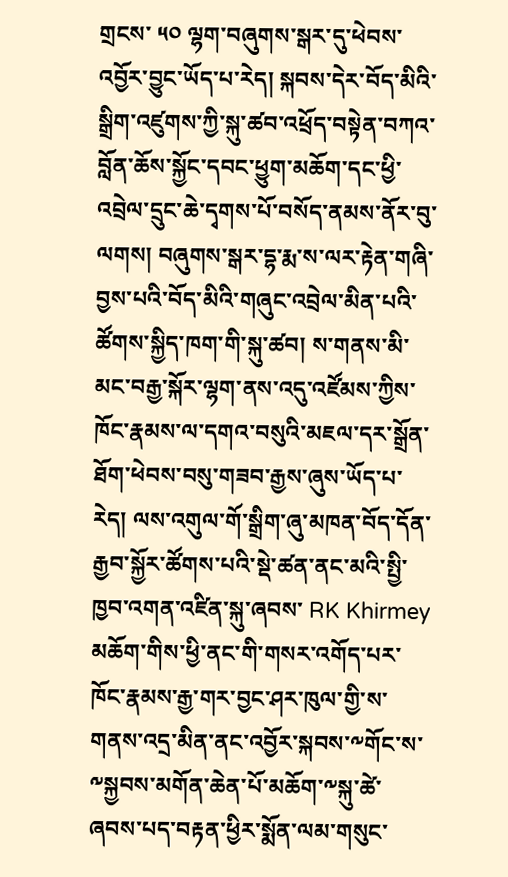གྲངས་ ༥༠ ལྷག་བཞུགས་སྒར་དུ་ཕེབས་འབྱོར་བྱུང་ཡོད་པ་རེད། སྐབས་དེར་བོད་མིའི་སྒྲིག་འཛུགས་ཀྱི་སྐུ་ཚབ་འཕྲོད་བསྟེན་བཀའ་བློན་ཆོས་སྐྱོང་དབང་ཕྱུག་མཆོག་དང་ཕྱི་འབྲེལ་དྲུང་ཆེ་དྭགས་པོ་བསོད་ནམས་ནོར་བུ་ལགས། བཞུགས་སྒར་དྷ་རྨ་ས་ལར་རྟེན་གཞི་བྱས་པའི་བོད་མིའི་གཞུང་འབྲེལ་མིན་པའི་ཚོགས་སྐྱིད་ཁག་གི་སྐུ་ཚབ། ས་གནས་མི་མང་བརྒྱ་སྐོར་ལྷག་ནས་འདུ་འཛོམས་ཀྱིས་ཁོང་རྣམས་ལ་དགའ་བསུའི་མཇལ་དར་སྒྲོན་ཐོག་ཕེབས་བསུ་གཟབ་རྒྱས་ཞུས་ཡོད་པ་རེད། ལས་འགུལ་གོ་སྒྲིག་ཞུ་མཁན་བོད་དོན་རྒྱབ་སྐྱོར་ཚོགས་པའི་སྡེ་ཚན་ནང་མའི་སྤྱི་ཁྱབ་འགན་འཛིན་སྐུ་ཞབས་ RK Khirmey  མཆོག་གིས་ཕྱི་ནང་གི་གསར་འགོད་པར་ཁོང་རྣམས་རྒྱ་གར་བྱང་ཤར་ཁུལ་གྱི་ས་གནས་འདྲ་མིན་ནང་འབྱོར་སྐབས་༸གོང་ས་༸སྐྱབས་མགོན་ཆེན་པོ་མཆོག་༸སྐུ་ཚེ་ཞབས་པད་བརྟན་ཕྱིར་སྨོན་ལམ་གསུང་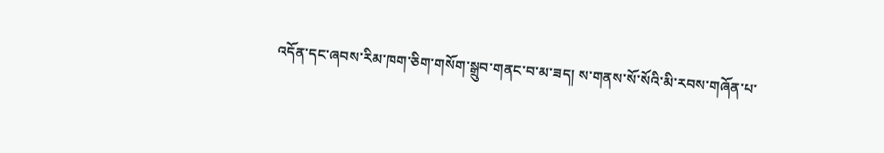འདོན་དང་ཞབས་རིམ་ཁག་ཅིག་གསོག་སྒྲུབ་གནང་བ་མ་ཟད། ས་གནས་སོ་སོའི་མི་རབས་གཞོན་པ་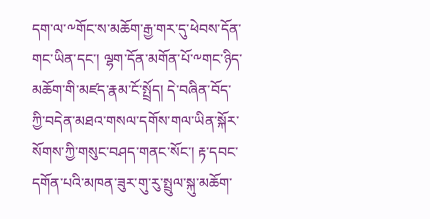དག་ལ་༸གོང་ས་མཆོག་རྒྱ་གར་དུ་ཕེབས་དོན་གང་ཡིན་དང་། ལྷག་དོན་མགོན་པོ་༸གང་ཉིད་མཆོག་གི་མཛད་རྣམ་ངོ་སྤྲོད། དེ་བཞིན་བོད་ཀྱི་བདེན་མཐའ་གསལ་དགོས་གལ་ཡིན་སྐོར་སོགས་ཀྱི་གསུང་བཤད་གནང་སོང་། རྟ་དབང་དགོན་པའི་མཁན་ཟུར་གུ་རུ་སྤྲུལ་སྐུ་མཆོག་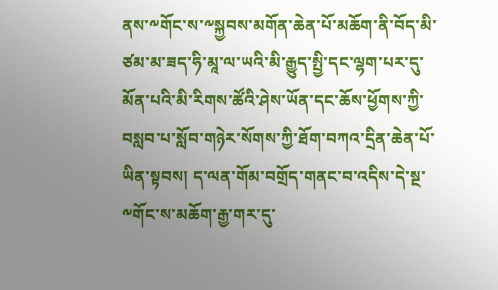ནས་༸གོང་ས་༸སྐྱབས་མགོན་ཆེན་པོ་མཆོག་ནི་བོད་མི་ཙམ་མ་ཟད་ཧི་མཱ་ལ་ཡའི་མི་རྒྱུད་སྤྱི་དང་ལྷག་པར་དུ་མོན་པའི་མི་རིགས་ཚོའི་ཤེས་ཡོན་དང་ཆོས་ཕྱོགས་ཀྱི་བསླབ་པ་སློབ་གཉེར་སོགས་ཀྱི་ཐོག་བཀའ་དྲིན་ཆེན་པོ་ཡིན་སྟབས། ད་ལན་གོམ་བགྲོད་གནང་བ་འདིས་དེ་སྔ་༸གོང་ས་མཆོག་རྒྱ་གར་དུ་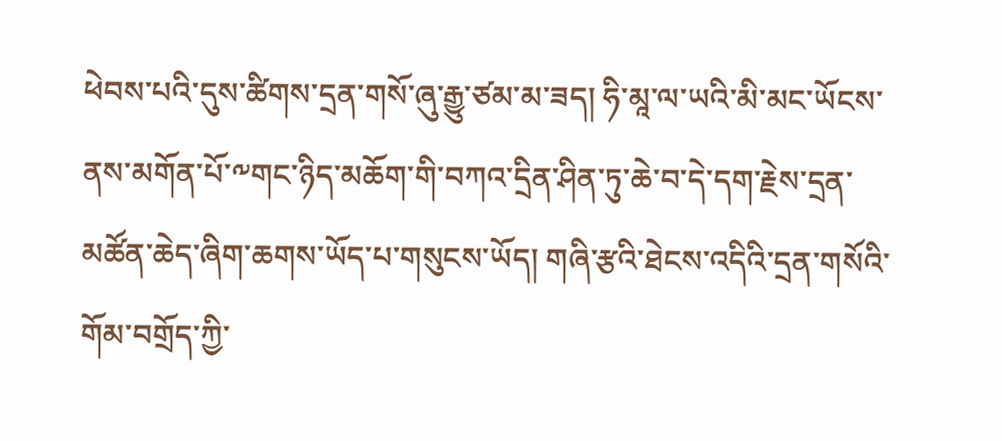ཕེབས་པའི་དུས་ཚིགས་དྲན་གསོ་ཞུ་རྒྱུ་ཙམ་མ་ཟད། ཧི་མཱ་ལ་ཡའི་མི་མང་ཡོངས་ནས་མགོན་པོ་༸གང་ཉིད་མཆོག་གི་བཀའ་དྲིན་ཤིན་ཏུ་ཆེ་བ་དེ་དག་རྗེས་དྲན་མཚོན་ཆེད་ཞིག་ཆགས་ཡོད་པ་གསུངས་ཡོད། གཞི་རྩའི་ཐེངས་འདིའི་དྲན་གསོའི་གོམ་བགྲོད་ཀྱི་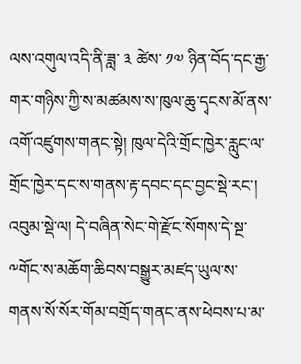ལས་འགུལ་འདི་ནི་ཟླ་ ༣ ཚེས་ ༡༧ ཉིན་བོད་དང་རྒྱ་གར་གཉིས་ཀྱི་ས་མཚམས་ས་ཁུལ་ཆུ་དྭངས་མོ་ནས་འགོ་འཛུགས་གནང་སྟེ། ཁུལ་དེའི་གྲོང་ཁྱེར་རླུང་ལ་གྲོང་ཁྱེར་དང་ས་གནས་རྟ་དབང་དང་བྱང་སྡེ་རང་། འབུམ་སྡེ་ལ། དེ་བཞིན་སེང་གེ་རྫོང་སོགས་དེ་སྔ་༸གོང་ས་མཆོག་ཆིབས་བསྒྱུར་མཛད་ཡུལ་ས་གནས་སོ་སོར་གོམ་བགྲོད་གནང་ནས་ཕེབས་པ་མ་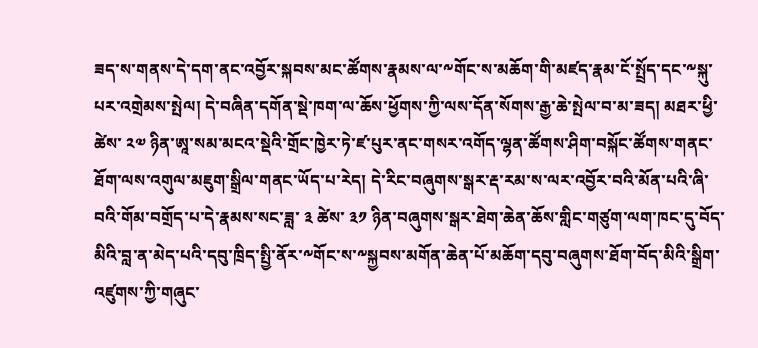ཟད་ས་གནས་དེ་དག་ནང་འབྱོར་སྐབས་མང་ཚོགས་རྣམས་ལ་༸གོང་ས་མཆོག་གི་མཛད་རྣམ་ངོ་སྤྲོད་དང་༸སྐུ་པར་འགྲེམས་སྤེལ། དེ་བཞིན་དགོན་སྡེ་ཁག་ལ་ཆོས་ཕྱོགས་ཀྱི་ལས་དོན་སོགས་རྒྱ་ཆེ་སྤེལ་བ་མ་ཟད། མཐར་ཕྱི་ཚེས་ ༢༧ ཉིན་ཨཱ་སམ་མངའ་སྡེའི་གྲོང་ཁྱེར་ཏེ་ཛ་པུར་ནང་གསར་འགོད་ལྷན་ཚོགས་ཤིག་བསྐོང་ཚོགས་གནང་ཐོག་ལས་འགུལ་མཇུག་སྒྲིལ་གནང་ཡོད་པ་རེད། དེ་རིང་བཞུགས་སྒར་རྡ་རམ་ས་ལར་འབྱོར་བའི་མོན་པའི་ཞི་བའི་གོམ་བགྲོད་པ་དེ་རྣམས་སང་ཟླ་ ༣ ཚེས་ ༣༡ ཉིན་བཞུགས་སྒར་ཐེག་ཆེན་ཆོས་གླིང་གཙུག་ལག་ཁང་དུ་བོད་མིའི་བླ་ན་མེད་པའི་དབུ་ཁྲིད་སྤྱི་ནོར་༸གོང་ས་༸སྐྱབས་མགོན་ཆེན་པོ་མཆོག་དབུ་བཞུགས་ཐོག་བོད་མིའི་སྒྲིག་འཛུགས་ཀྱི་གཞུང་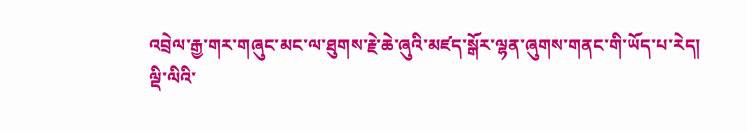འབྲེལ་རྒྱ་གར་གཞུང་མང་ལ་ཐུགས་རྗེ་ཆེ་ཞུའི་མཛད་སྒོར་ལྷན་ཞུགས་གནང་གི་ཡོད་པ་རེད།
ལྡི་ལིའི་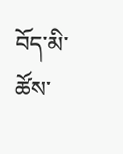བོད་མི་ཚོས་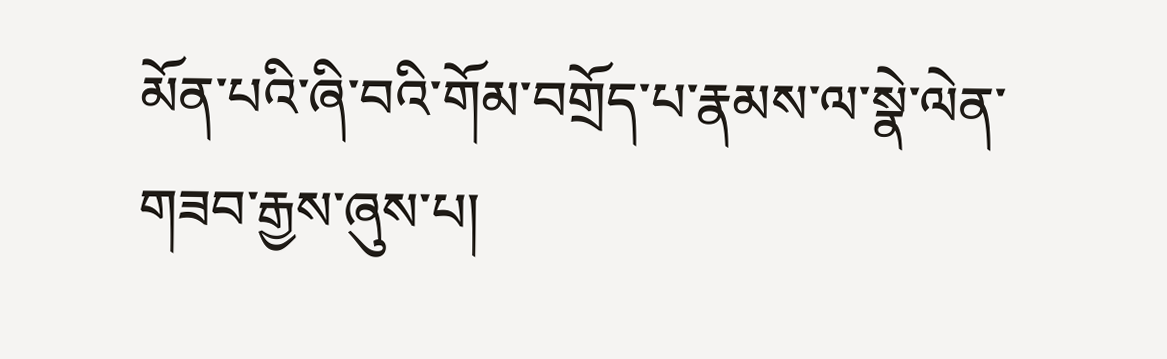མོན་པའི་ཞི་བའི་གོམ་བགྲོད་པ་རྣམས་ལ་སྣེ་ལེན་གཟབ་རྒྱས་ཞུས་པ།